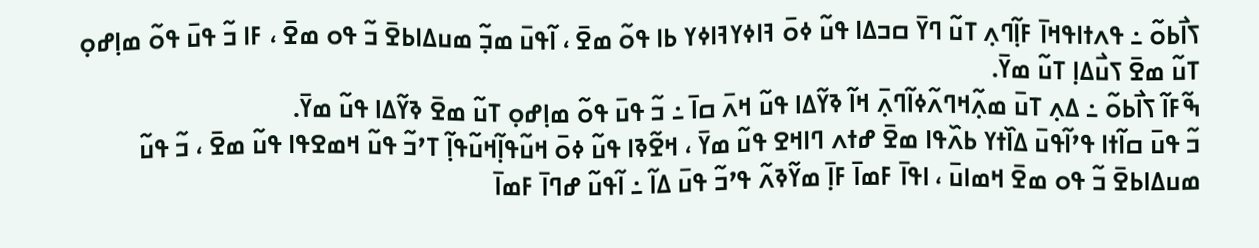ߖߊ߯ߕߋ߬ ߸ ߟߍߙߊߟߞߊ߫ ߓߊ߲߬ߣߍ߲ ߠߎ߬ ߣߌ߫ ߛߏߡߊ ߟߎ߬ ߦߋ߫ ߔߊߦߌߔߊߦߌ ߕߊ ߟߋ߬ ߘߐ߫ ، ߊ߬ߟߎ߫ ߘߏ߲߬ ߘߎߡߊߕߐ߫ ߏ߬ ߟߋ ߘߐ߫ ، ߓߊ ߏ߬ ߟߎ߫ ߟߋ߬ ߘߊ߲ߝߋ߲ ߠߎ߬ ߘߐ߫ ߖߎ߯ߡߊ߲ ߠߎ߬ ߘߌ߫.
ߒ߬ߓߊ߬ ߖߊ߯ߕߋ߬ ߸ ߡߍ߲ ߠߎ߫ ߘߍ߲߬ߞߣߍ߬ߦߊ߬ߣߍ߲߫ ߞߊ߬ ߢߌ߬ߡߊ ߟߎ߬ ߞߍ߫ ߛߊ߫ ߸ ߏ߬ ߟߎ߫ ߟߋ߬ ߘߊ߲ߝߋ߲ ߠߎ߬ ߘߐ߫ ߢߌ߬ߡߊ ߟߎ߬ ߘߌ߫.
ߏ߬ ߟߎ߫ ߛߊ߬ߙߊ ߟߴߊ߬ߟߎ߫ ߡߊ߰ߙߌ ߕߍ߰ߟߊ ߘߐ߫ ߝߙߍ ߣߊߞߐ ߟߎ߬ ߘߌ߫ ، ߞߐ߬ߢߊ ߟߎ߬ ߦߋ߫ ߞߎ߬ߟߊ߲߬ߞߎ߬ߟߊ߲߬ ߠߴߏ߬ ߟߎ߬ ߞߘߐߟߊ ߟߎ߬ ߘߐ߫ ، ߏ߬ ߟߎ߬ ߘߎߡߊߕߐ߫ ߏ߬ ߟߋ ߘߐ߫ ߞߘߊߎ߫ ، ߊߟߊ߫ ߓߘߊ߫ ߓߊ߲߫ ߘߌ߬ߢߍ߬ ߟߴߏ߬ ߟߎ߫ ߡߊ߬ ߸ ߊ߬ߟߎ߬ ߝߣߊ߫ ߓߘߊ߫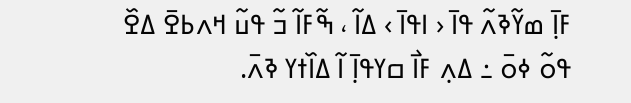ߓߊ߲߫ ߘߌ߬ߢߍ߬ ߟߊ߫ ‹ ߊߟߊ߫ › ߡߊ߬ ، ߒ߬ߓߊ߬ ߏ߬ ߟߎ߬ ߞߍߕߐ߫ ߡߐ߰ ߟߋ߬ ߦߋ߫ ߸ ߡߍ߲ ߓߊ߯ ߛߌߟߊ߲߫ ߊ߬ ߡߊ߰ߙߌ ߢߍ߫.